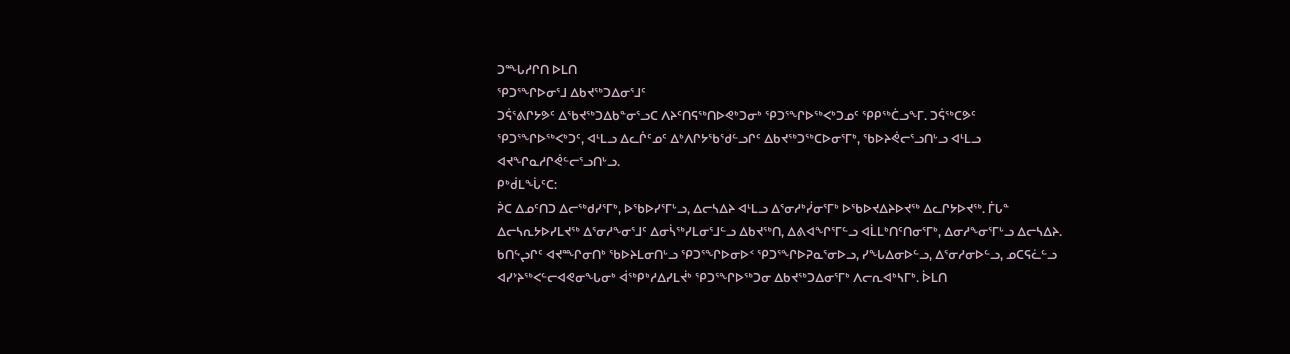ᑐᙵᓱᒋᑎ ᐅᒪᑎ
ᕿᑐᕐᖏᐅᓂᕐᒧ ᐃᑲᔪᖅᑐᐃᓂᕐᒧᑦ
ᑐᕌᕐᕕᒋᔭᕗᑦ ᐃᖃᔪᖅᑐᐃᑲᓐᓂᕐᓗᑕ ᐱᔨᑦᑎᕋᖅᑎᐅᕙᒃᑐᓂᒃ ᕿᑐᕐᖏᐅᖅᐸᒃᑐᓄᑦ ᕿᑭᖅᑖᓗᖕᒥ. ᑐᕌᖅᑕᕗᑦ
ᕿᑐᕐᖏᐅᖅᐸᒃᑐᑦ, ᐊᒻᒪᓗ ᐃᓚᒌᑦᓄᑦ ᐃᒃᐱᒋᔭᖃᖁᓪᓗᒋᑦ ᐃᑲᔪᖅᑐᖅᑕᐅᓂᕐᒥᒃ, ᖃᐅᔨᕚᓕᕐᓗᑎᒡᓗ ᐊᒻᒪᓗ ᐊᔪᖏᓇᓱᒋᕚᓪᓕᕐᓗᑎᒡᓗ.
ᑭᒃᑰᒪᖔᑦᑕ:
ᕉᑕ ᐃᓄᑦᑎᑐ ᐃᓕᖅᑯᓯᕐᒥᒃ, ᐅᖃᐅᓯᕐᒥᒡᓗ, ᐃᓕᓴᐃᔨ ᐊᒻᒪᓗ ᐃᕐᓂᓱᒃᓰᓂᕐᒥᒃ ᐅᖃᐅᔪᐃᔨᐅᔪᖅ ᐃᓚᒋᔭᐅᔪᖅ. ᒦᒐᓐ ᐃᓕᓴᕆᔭᐅᓯᒪᔪᖅ ᐃᕐᓂᓱᖕᓂᕐᒧᑦ ᐃᓂᓵᖅᓯᒪᓂᕐᒧᓪᓗ ᐃᑲᔪᖅᑎ, ᐃᕕᐊᖏᕐᒥᓪᓗ ᐊᒫᒪᒃᑎᑦᑎᓂᕐᒥᒃ, ᐃᓂᓱᖕᓂᕐᒥᒡᓗ ᐃᓕᓴᐃᔨ. ᑲᑎᖦᖢᒋᑦ ᐊᔪᙱᓂᑎᒃ ᖃᐅᔨᒪᓂᑎᒡᓗ ᕿᑐᕐᖏᐅᓂᐅᑉ ᕿᑐᕐᖏᐅᕈᓇᕐᓂᐅᓗ, ᓯᖓᐃᓂᐅᓪᓗ, ᐃᕐᓂᓱᓂᐅᓪᓗ, ᓄᑕᕋᓛᓪᓗ ᐊᓯᔾᔨᖅᐸᓪᓕᐊᕙᓂᖓᓂᒃ ᐋᖅᑭᒃᓱᐃᓯᒪᔫᒃ ᕿᑐᕐᖏᐅᖅᑐᓂ ᐃᑲᔪᖅᑐᐃᓂᕐᒥᒃ ᐱᓕᕆᐊᒃᓴᒥᒃ. ᐆᒪᑎ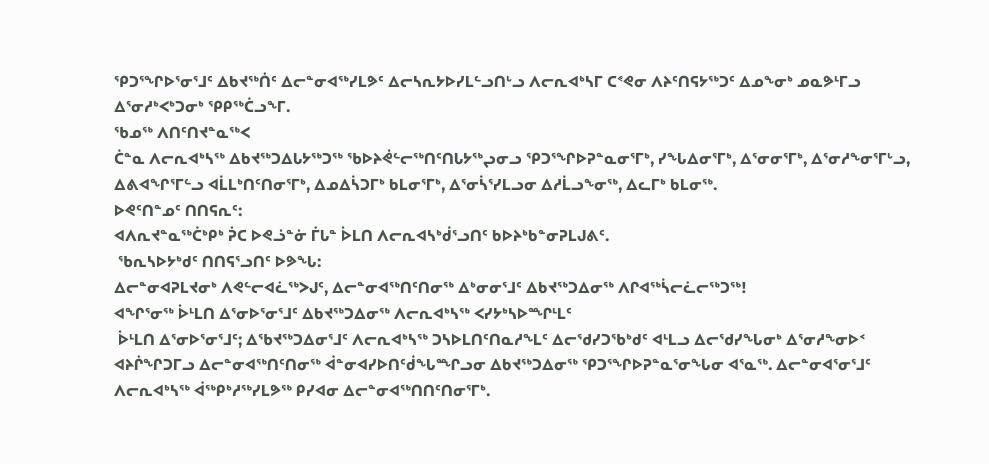ᕿᑐᕐᖏᐅᕐᓂᕐᒧᑦ ᐃᑲᔪᖅᑏᑦ ᐃᓕᓐᓂᐊᖅᓯᒪᕗᑦ ᐃᓕᓴᕆᔭᐅᓯᒪᓪᓗᑎᒡᓗ ᐱᓕᕆᐊᒃᓴᒥ ᑕᕝᕙᓂ ᐱᔨᑦᑎᕋᔭᖅᑐᑦ ᐃᓄᖕᓂᒃ ᓄᓇᕗᒻᒥᓗ ᐃᕐᓂᓱᒃᐸᒃᑐᓂᒃ ᕿᑭᖅᑖᓗᖕᒥ.
ᖃᓄᖅ ᐱᑎᑦᑎᔪᓐᓇᖅᐸ
ᑖᓐᓇ ᐱᓕᕆᐊᒃᓴᖅ ᐃᑲᔪᖅᑐᐃᒐᔭᖅᑐᖅ ᖃᐅᔨᕚᓪᓕᖅᑎᑦᑎᒐᔭᖅᖢᓂᓗ ᕿᑐᕐᖏᐅᕈᓐᓇᓂᕐᒥᒃ, ᓯᖓᐃᓂᕐᒥᒃ, ᐃᕐᓂᓂᕐᒥᒃ, ᐃᕐᓂᓱᖕᓂᕐᒥᒡᓗ, ᐃᕕᐊᖏᕐᒥᓪᓗ ᐊᒫᒪᒃᑎᑦᑎᓂᕐᒥᒃ, ᐃᓄᐃᓵᑐᒥᒃ ᑲᒪᓂᕐᒥᒃ, ᐃᕐᓂᓵᕐᓯᒪᓗᓂ ᐃᓱᒫᓗᖕᓂᖅ, ᐃᓚᒥᒃ ᑲᒪᓂᖅ.
ᐅᕙᑦᑎᓐᓄᑦ ᑎᑎᕋᕆᑦ:
ᐊᐱᕆᔪᓐᓇᖅᑖᒃᑭᒃ ᕉᑕ ᐅᕙᓘᓐᓃ ᒦᒐᓐ ᐆᒪᑎ ᐱᓕᕆᐊᓴᒃᑰᕐᓗᑎᑦ ᑲᐅᔨᒃᑲᓐᓂᕈᒪᒍᕕᑦ.
 ᖃᕆᓴᐅᔭᒃᑯᑦ ᑎᑎᕋᕐᓗᑎᑦ ᐅᕗᖓ:
ᐃᓕᓐᓂᐊᕈᒪᔪᓂᒃ ᐱᕙᓪᓕᐊᓛᖅᐳᒍᑦ, ᐃᓕᓐᓂᐊᖅᑎᑦᑎᓂᖅ ᐃᒃᓂᓂᕐᒧᑦ ᐃᑲᔪᖅᑐᐃᓂᖅ ᐱᒋᐊᖅᓵᓕᓛᓕᖅᑐᖅ!
ᐊᖏᕐᓂᖅ ᐆᒻᒪᑎ ᐃᕐᓂᐅᕐᓂᕐᒧᑦ ᐃᑲᔪᖅᑐᐃᓂᖅ ᐱᓕᕆᐊᒃᓴᖅ ᐸᓯᔭᒃᓴᐅᙱᒻᒪᑦ
 ᐆᒻᒪᑎ ᐃᕐᓂᐅᕐᓂᕐᒧᑦ; ᐃᖃᔪᖅᑐᐃᓂᕐᒧᑦ ᐱᓕᕆᐊᒃᓴᖅ ᑐᓴᐅᒪᑎᑦᑎᓇᓱᖕᒪᑦ ᐃᓕᖁᓯᑐᖃᒃᑯᑦ ᐊᒻᒪᓗ ᐃᓕᖁᓯᖓᓂᒃ ᐃᕐᓂᓱᖕᓂᐅᑉ ᐊᔨᒌᖏᑐᒥᓗ ᐃᓕᓐᓂᐊᖅᑎᑦᑎᓂᖅ ᐋᓐᓂᐊᓯᐅᑎᑦᑰᖓᙱᓗᓂ ᐃᑲᔪᖅᑐᐃᓂᖅ ᕿᑐᕐᖏᐅᕈᓐᓇᕐᓂᖓᓂ ᐊᕐᓇᖅ. ᐃᓕᓐᓂᐊᕐᓂᕐᒧᑦ ᐱᓕᕆᐊᒃᓴᖅ ᐋᖅᑭᒃᓱᖅᓯᒪᕗᖅ ᑭᓯᐊᓂ ᐃᓕᓐᓂᐊᖅᑎᑎᑦᑎᓂᕐᒥᒃ.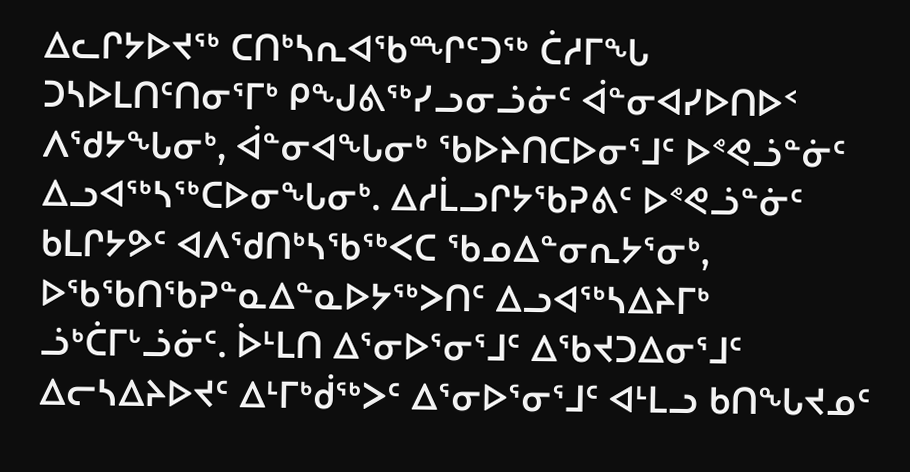ᐃᓚᒋᔭᐅᔪᖅ ᑕᑎᒃᓴᕆᐊᖃᙱᑦᑐᖅ ᑖᓱᒥᖓ ᑐᓴᐅᒪᑎᑦᑎᓂᕐᒥᒃ ᑭᖑᕕᖅᓯᓗᓂᓘᓃᑦ ᐋᓐᓂᐊᓯᐅᑎᐅᑉ ᐱᖁᔭᖓᓂᒃ, ᐋᓐᓂᐊᖓᓂᒃ ᖃᐅᔨᑎᑕᐅᓂᕐᒧᑦ ᐅᕝᕙᓘᓐᓃᑦ ᐃᓗᐊᖅᓴᖅᑕᐅᓂᖓᓂᒃ. ᐃᓱᒫᓗᒋᔭᖃᕈᕕᑦ ᐅᕝᕙᓘᓐᓃᑦ ᑲᒪᒋᔭᕗᑦ ᐊᐱᖁᑎᒃᓴᖃᖅᐸᑕ ᖃᓄᐃᓐᓂᕆᔭᕐᓂᒃ, ᐅᖃᖃᑎᖃᕈᓐᓇᐃᓐᓇᐅᔭᖅᐳᑎᑦ ᐃᓗᐊᖅᓴᐃᔨᒥᒃ ᓘᒃᑖᒥᒡᓘᓃᑦ. ᐆᒻᒪᑎ ᐃᕐᓂᐅᕐᓂᕐᒧᑦ ᐃᖃᔪᑐᐃᓂᕐᒧᑦ ᐃᓕᓴᐃᔨᐅᔪᑦ ᐃᒻᒥᒃᑰᖅᐳᑦ ᐃᕐᓂᐅᕐᓂᕐᒧᑦ ᐊᒻᒪᓗ ᑲᑎᖓᔪᓄᑦ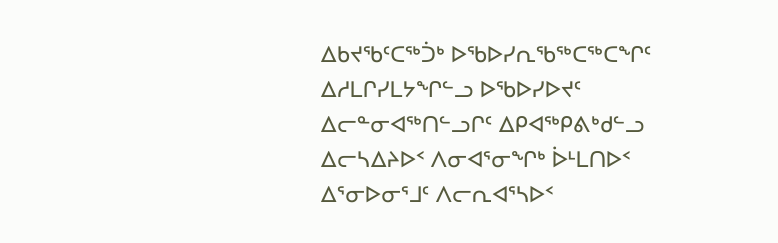ᐃᑲᔪᖃᑦᑕᖅᑑᒃ ᐅᖃᐅᓯᕆᖃᖅᑕᖅᑕᖏᑦ ᐃᓱᒪᒋᓯᒪᔭᖏᓪᓗ ᐅᖃᐅᓯᐅᔪᑦ ᐃᓕᓐᓂᐊᖅᑎᓪᓗᒋᑦ ᐃᑭᐊᖅᑭᕕᒃᑯᓪᓗ ᐃᓕᓴᐃᔨᐅᑉ ᐱᓂᐊᕐᓂᖏᒃ ᐆᒻᒪᑎᐅᑉ ᐃᕐᓂᐅᓂᕐᒧᑦ ᐱᓕᕆᐊᕐᓴᐅᑉ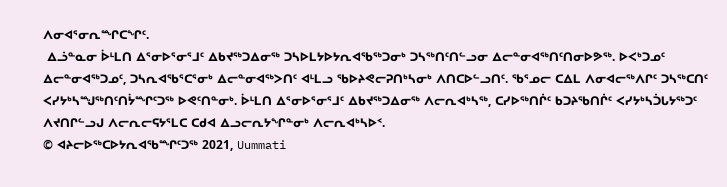ᐱᓂᐊᕐᓂᕆᙱᑕᖏᑦ.
 ᐃᓘᓐᓇᓂ ᐆᒻᒪᑎ ᐃᕐᓂᐅᕐᓂᕐᒧᑦ ᐃᑲᔪᖅᑐᐃᓂᖅ ᑐᓴᐅᒪᔭᐅᔭᕆᐊᖃᖅᑐᓂᒃ ᑐᓴᖅᑎᑦᑎᓪᓗᓂ ᐃᓕᓐᓂᐊᖅᑎᑦᑎᓂᐅᕗᖅ. ᐅᐸᒃᑐᓄᑦ ᐃᓕᓐᓂᐊᖅᑐᓄᑦ, ᑐᓴᕆᐊᖃᕐᑕᕐᓂᒃ ᐃᓕᓐᓂᐊᖅᐳᑎᑦ ᐊᒻᒪᓗ ᖃᐅᔨᕙᓕᕈᑎᒃᓴᓂᒃ ᐱᑎᑕᐅᓪᓗᑎᑦ. ᖃᕐᓄᓕ ᑕᐃᒪ ᐱᓂᐊᓕᖅᐱᒋᑦ ᑐᓴᖅᑕᑎᑦ ᐸᓯᔭᒃᓴᙳᖅᑎᑦᑎᔮᙱᑦᑐᖅ ᐅᕙᑦᑎᓐᓂᒃ. ᐆᒻᒪᑎ ᐃᕐᓂᐅᕐᓂᕐᒧᑦ ᐃᑲᔪᖅᑐᐃᓂᖅ ᐱᓕᕆᐊᒃᓴᖅ, ᑕᓯᐅᖅᑎᒌᑦ ᑲᑐᔨᖃᑎᒌᑦ ᐸᓯᔭᒃᓴᑑᒐᔭᖅᑐᑦ ᐱᔪᑎᒋᓪᓗᒍ ᐱᓕᕆᓕᕋᔭᕐᒪᑕ ᑕᑯᐊ ᐃᓗᓕᕆᔭᖏᓐᓂᒃ ᐱᓕᕆᐊᒃᓴᐅᑉ.
© ᐊᔨᓕᐅᖅᑕᐅᔭᕆᐊᖃᙱᑦᑐᖅ 2021, Uummati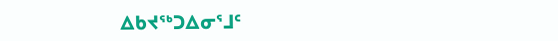ᐃᑲᔪᖅᑐᐃᓂᕐᒧᑦ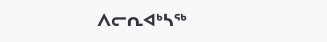ᐱᓕᕆᐊᒃᓴᖅ